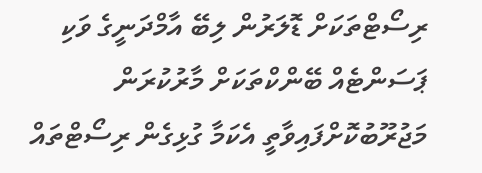ރިސޯޓްތަކަށް ޑޮލަރުން ލިބޭ އާމްދަނީގެ ވަކި ޕަސަންޓެއް ބޭންކްތަކަށް މާރުކުރަން މަޖުރޫބުކޮށްފައިވާތީ އެކަމާ ގުޅިގެން ރިސޯޓްތައް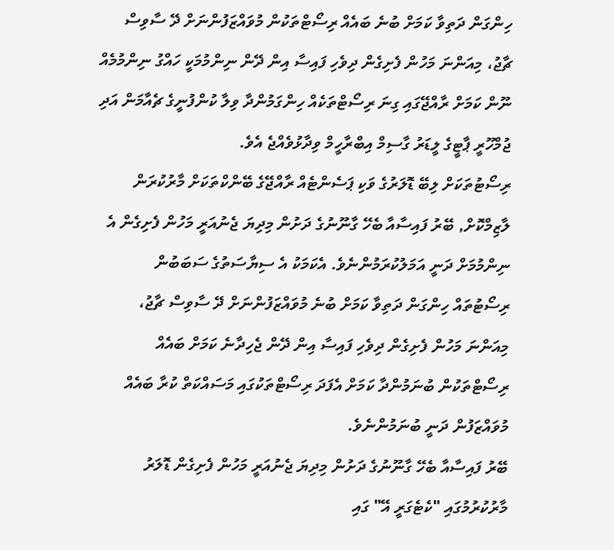ހިންގަން ދަތިވާ ކަމަށް ބުނެ ބައެއް ރިސޯޓްތަކުން މުވައްޒަފުންނަށް ދޭ ސާވިސް ޗާޖު، މިއަންނަ މަހުން ފެށިގެން ދިވެހި ފައިސާ އިން ދޭން ނިންމުމަކީ ހައްގު ނިންމުމެއް ނޫން ކަމަށް ރާއްޖޭގައި ގިނަ ރިސޯޓްތަކެއް ހިންގަމުންދާ ވިލާ ކުންފުނީގެ ޗެއާމަން އަދި ޖުމްހޫރީ ޕާޓީގެ ލީޑަރު ގާސިމް އިބްރާހީމް ވިދާޅުވެއްޖެ އެވެ.
ރިސޯޓުތަކަށް ލިބޭ ޑޮލަރުގެ ވަކި ޕަސެންޓެއް ރާއްޖޭގެ ބޭންކްތަކަށް މާރުކުރަން ލާޒިމްކޮށް, ބޭރު ފައިސާއާ ބެހޭ ގާނޫނުގެ ދަށުން މިދިޔަ ޖެނުއަރީ މަހުން ފެށިގެން އެ ނިންމުމަށް ދަނީ އަމަލުކުރަމުންނެވެ. އެކަމަކު އެ ސިޔާސަތުގެ ސަބަބުން ރިސޯޓުތައް ހިންގަން ދަތިވާ ކަމަށް ބުނެ މުވައްޒަފުންނަށް ދޭ ސާވިސް ޗާޖު، މިއަންނަ މަހުން ފެށިގެން ދިވެހި ފައިސާ އިން ދޭން ޖެހިދާނެ ކަމަށް ބައެއް ރިސޯޓްތަކުން ބުނަމުންދާ ކަމަށް އެފަދަ ރިސޯޓްތަކުގައި މަސައްކަތް ކުރާ ބައެއް މުވައްޒަފުން ދަނީ ބުނަމުންނެވެ.
ބޭރު ފައިސާއާ ބެހޭ ގާނޫނުގެ ދަށުން މިދިޔަ ޖެނުއަރީ މަހުން ފެށިގެން ޑޮލަރު މާރުކުރުމުގައި "ކެޓެގަރީ އޭ" ގައި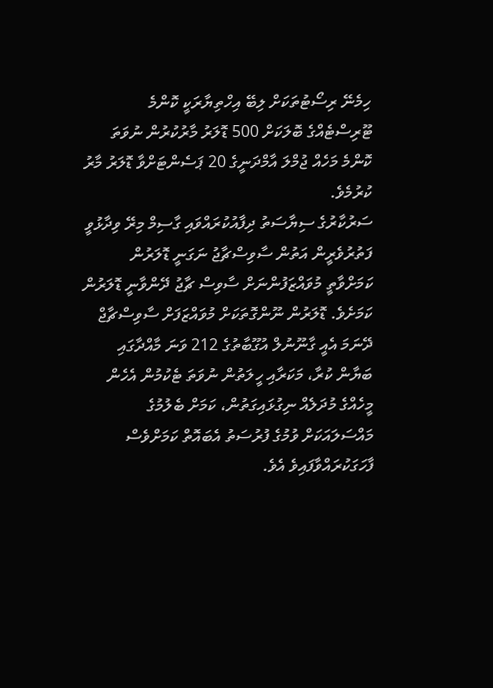ހިމެނޭ ރިސޯޓުތަކަށް ލިބޭ އިހްތިޔާރަކީ ކޮންމެ ޓޫރިސްޓެއްގެ ބޮލަކަށް 500 ޑޮލަރު މާރުކުރުން ނުވަތަ ކޮންމެ މަހެއް ޖުމްލަ އާމްދަނީގެ 20 ޕަސެންޓަށްވާ ޑޮލަރު މާރު ކުރުމެވެ.
ސަރުކާރުގެ ސިޔާސަތު ދިފާއުކުރައްވައި ގާސިމް މިރޭ ވިދާޅުވީ ފަތުރުވެރީން އަތުން ސާވިސްޗާޖު ނަގަނީ ޑޮލަރުން ކަމަށްވާތީ މުވައްޒަފުންނަށް ސާވިސް ޗާޖު ދޭންވާނީ ޑޮލަރުން ކަމަށެވެ. ޑޮލަރުން ނޫންގޮތަކަށް މުވައްޒަފަށް ސާވިސްޗާޖް ދޭނަމަ އެއީ ގާނޫނުލް އުގޫބާތުގެ 212 ވަނަ މާއްދާގައި ބަޔާން ކުރާ، މަކަރާއި ހީލަތުން ނުވަތަ ޓެކުމުން އެހެން މީހެއްގެ މުދަލެއް ނިގުޅައިގަތުން، ކަމަށް ބެލުމުގެ މައްސަލައަކަށް ވުމުގެ ފުރުސަތު އެބައޮތް ކަމަށްވެސް ފާހަގަކުރައްވާފައިވެ އެވެ.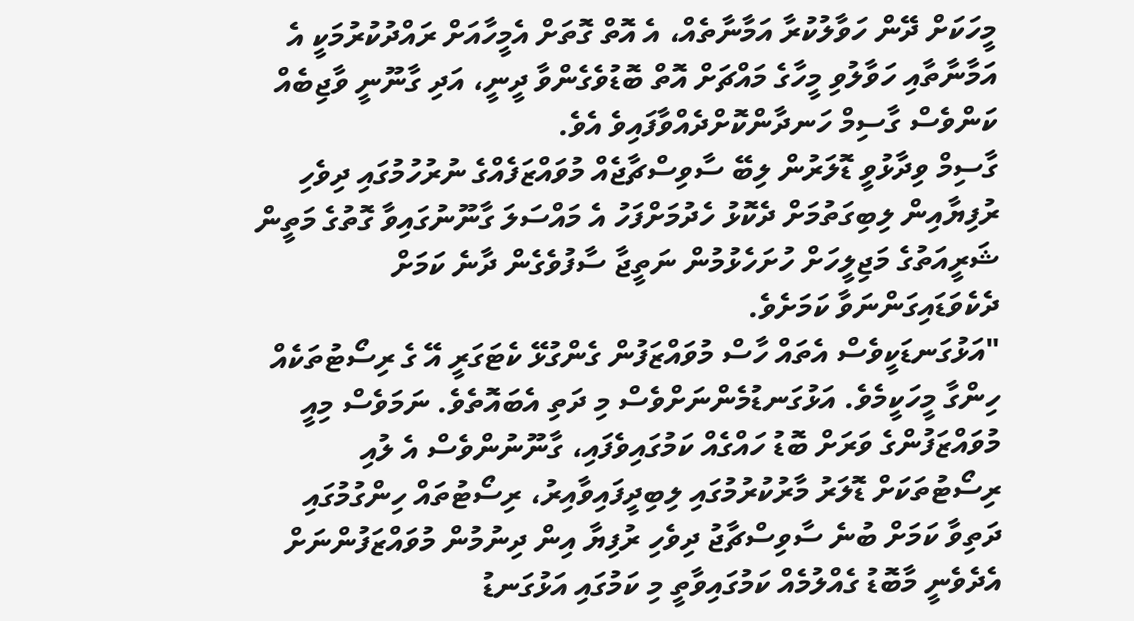މީހަކަށް ދޭން ހަވާލުކުރާ އަމާނާތެއް، އެ އޮތް ގޮތަށް އެމީހާއަށް ރައްދުކުރުމަކީ އެ އަމާނާތާއި ހަވާލުވި މީހާގެ މައްޗަށް އޮތް ބޮޑުވެގެންވާ ދީނީ، އަދި ގާނޫނީ ވާޖިބެއް ކަންވެސް ގާސިމް ހަނދާންކޮށްދެއްވާފައިވެ އެވެ.
ގާސިމް ވިދާޅުވީ ޑޮލަރުން ލިބޭ ސާވިސްޗާޖެއް މުވައްޒަފެއްގެ ނުރުހުމުގައި ދިވެހި ރުފިޔާއިން ލިބިގަތުމަށް ދެކޮޅު ހެދުމަށްފަހު އެ މައްސަލަ ގާނޫނުގައިވާ ގޮތުގެ މަތީން ޝަރީއަތުގެ މަޖިލީހަށް ހުށަހެޅުމުން ނަތީޖާ ސާފުވެގެން ދާނެ ކަމަށް ދެކެވަޑައިގަންނަވާ ކަމަށެވެ.
"އަޅުގަނޑަކީވެސް އެތައް ހާސް މުވައްޒަފުން ގެންގުޅޭ ކެޓަގަރީ އޭ ގެ ރިސޯޓުތަކެއް ހިންގާ މީހަކީމެވެ. އަޅުގަނޑުމެންނަށްވެސް މި ދަތި އެބައޮތެވެ. ނަމަވެސް މިއީ މުވައްޒަފުންގެ ވަރަށް ބޮޑު ހައްގެއް ކަމުގައިވެފައި، ގާނޫނުންވެސް އެ ލުއި ރިސޯޓުތަކަށް ޑޮލަރު މާރުކުރުމުގައި ލިބިދީފައިވާއިރު، ރިސޯޓުތައް ހިންގުމުގައި ދަތިވާ ކަމަށް ބުނެ ސާވިސްޗާޖު ދިވެހި ރުފިޔާ އިން ދިނުމުން މުވައްޒަފުންނަށް އެދެވެނީ މާބޮޑު ގެއްލުމެއް ކަމުގައިވާތީ މި ކަމުގައި އަޅުގަނޑު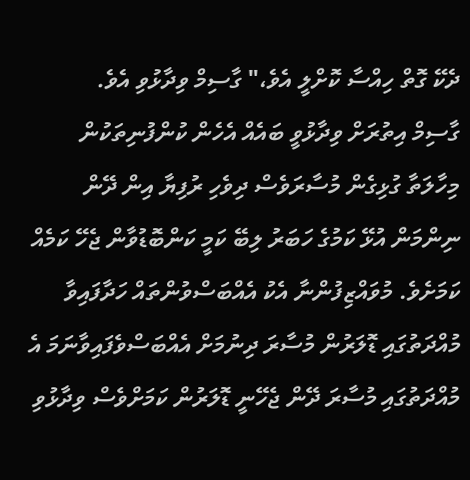ދެކޭ ގޮތް ހިއްސާ ކޮށްލީ އެވެ،" ގާސިމް ވިދާޅުވި އެވެ.
ގާސިމް އިތުރަށް ވިދާޅުވީ ބައެއް އެހެން ކުންފުނިތަކުން މިހާލަތާ ގުޅިގެން މުސާރަވެސް ދިވެހި ރުފިޔާ އިން ދޭން ނިންމަން އުޅޭ ކަމުގެ ހަބަރު ލިބޭ ކަމީ ކަންބޮޑުވާން ޖެހޭ ކަމެއް ކަމަށެވެ. މުވައްޒިފުންނާ އެކު އެއްބަސްވުންތައް ހަދާފައިވާ މުއްދަތުގައި ޑޮލަރުން މުސާރަ ދިނުމަށް އެއްބަސްވެފައިވާނަމަ އެ މުއްދަތުގައި މުސާރަ ދޭން ޖެހޭނީ ޑޮލަރުން ކަމަށްވެސް ވިދާޅުވި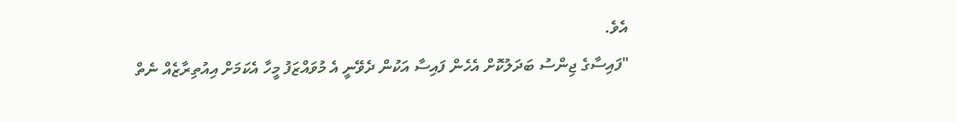އެވެ.
"ފައިސާގެ ޖިންސު ބަދަލުކޮށް އެހެން ފައިސާ އަކުން ދެވޭނީ އެ މުވައްޒަފު މީހާ އެކަމަށް އިއުތިރާޒެއް ނެތް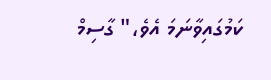ކަމުގައިވާނަމަ އެވެ،" ގާސިމް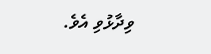ވިދާޅުވި އެވެ.